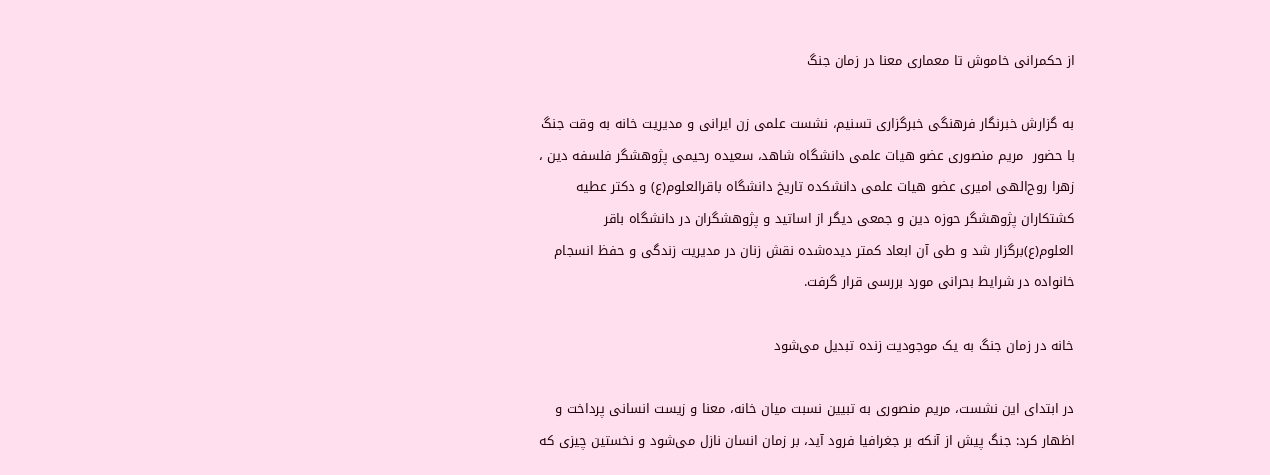از حکمرانی خاموش تا معماری معنا در زمان جنگ

به گزارش خبرنگار فرهنگی خبرگزاری تسنیم، نشست علمی زن ایرانی و مدیریت خانه به وقت جنگ با حضور  مریم منصوری عضو هیات علمی دانشگاه شاهد، سعیده رحیمی پژوهشگر فلسفه دین ، زهرا روح‌الهی امیری عضو هیات علمی دانشکده تاریخ دانشگاه باقرالعلوم(ع) و دکتر عطیه کشتکاران پژوهشگر حوزه دین و جمعی دیگر از اساتید و پژوهشگران در دانشگاه باقر العلوم(ع)برگزار شد و طی آن ابعاد کمتر دیده‌شده نقش زنان در مدیریت زندگی و حفظ انسجام خانواده در شرایط بحرانی مورد بررسی قرار گرفت.

خانه در زمان جنگ به یک موجودیت زنده تبدیل می‌شود

در ابتدای این نشست، مریم منصوری به تبیین نسبت میان خانه، معنا و زیست انسانی پرداخت و اظهار کرد: جنگ پیش از آنکه بر جغرافیا فرود آید، بر زمان انسان نازل می‌شود و نخستین چیزی که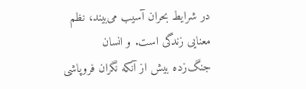در شرایط بحران آسیب می‌بیند، نظم معنایی زندگی است. و انسان جنگ‌زده بیش از آنکه نگران فروپاشی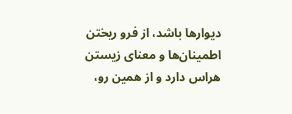دیوارها باشد، از فرو ریختن اطمینان‌ها و معنای زیستن هراس دارد و از همین رو،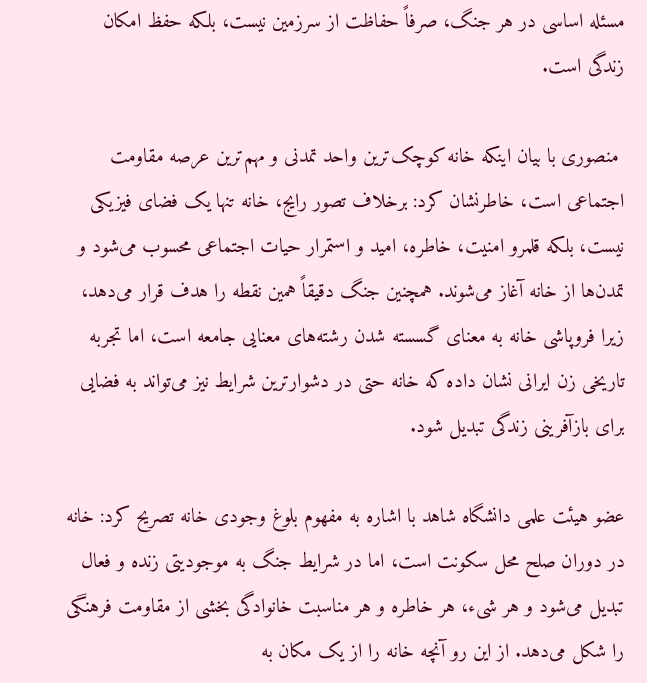مسئله اساسی در هر جنگ، صرفاً حفاظت از سرزمین نیست، بلکه حفظ امکان زندگی است.

 منصوری با بیان اینکه خانه کوچک‌ترین واحد تمدنی و مهم‌ترین عرصه مقاومت اجتماعی است، خاطرنشان کرد: برخلاف تصور رایج، خانه تنها یک فضای فیزیکی نیست، بلکه قلمرو امنیت، خاطره، امید و استمرار حیات اجتماعی محسوب می‌شود و تمدن‌ها از خانه آغاز می‌شوند. همچنین جنگ دقیقاً همین نقطه را هدف قرار می‌دهد، زیرا فروپاشی خانه به معنای گسسته شدن رشته‌های معنایی جامعه است، اما تجربه تاریخی زن ایرانی نشان داده که خانه حتی در دشوارترین شرایط نیز می‌تواند به فضایی برای بازآفرینی زندگی تبدیل شود.

عضو هیئت علمی دانشگاه شاهد با اشاره به مفهوم بلوغ وجودی خانه تصریح کرد: خانه در دوران صلح محل سکونت است، اما در شرایط جنگ به موجودیتی زنده و فعال تبدیل می‌شود و هر شیء، هر خاطره و هر مناسبت خانوادگی بخشی از مقاومت فرهنگی را شکل می‌دهد. از این رو آنچه خانه را از یک مکان به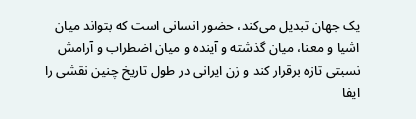یک جهان تبدیل می‌کند، حضور انسانی است که بتواند میان اشیا و معنا، میان گذشته و آینده و میان اضطراب و آرامش نسبتی تازه برقرار کند و زن ایرانی در طول تاریخ چنین نقشی را ایفا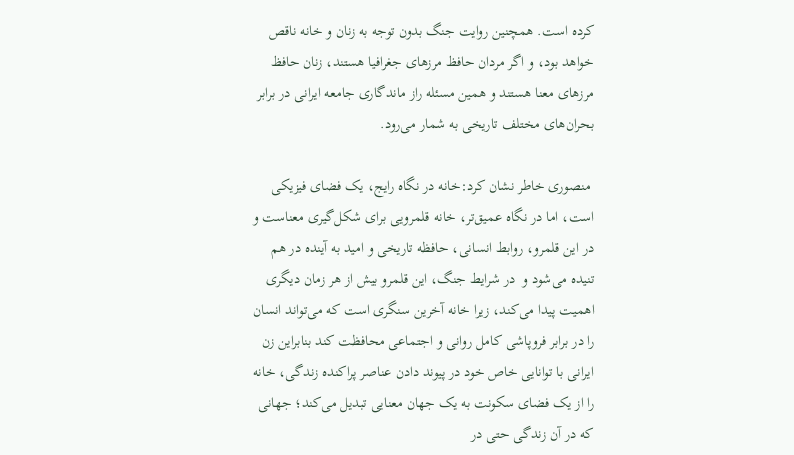کرده است. همچنین روایت جنگ بدون توجه به زنان و خانه ناقص خواهد بود، و اگر مردان حافظ مرزهای جغرافیا هستند، زنان حافظ مرزهای معنا هستند و همین مسئله راز ماندگاری جامعه ایرانی در برابر بحران‌های مختلف تاریخی به شمار می‌رود.

 منصوری خاطر نشان کرد:خانه در نگاه رایج، یک فضای فیزیکی است، اما در نگاه عمیق‌تر، خانه قلمرویی برای شکل‌گیری معناست و در این قلمرو، روابط انسانی، حافظه تاریخی و امید به آینده در هم تنیده می‌شود و  در شرایط جنگ، این قلمرو بیش از هر زمان دیگری اهمیت پیدا می‌کند، زیرا خانه آخرین سنگری است که می‌تواند انسان را در برابر فروپاشی کامل روانی و اجتماعی محافظت کند بنابراین زن ایرانی با توانایی خاص خود در پیوند دادن عناصر پراکنده زندگی، خانه را از یک فضای سکونت به یک جهان معنایی تبدیل می‌کند؛ جهانی که در آن زندگی حتی در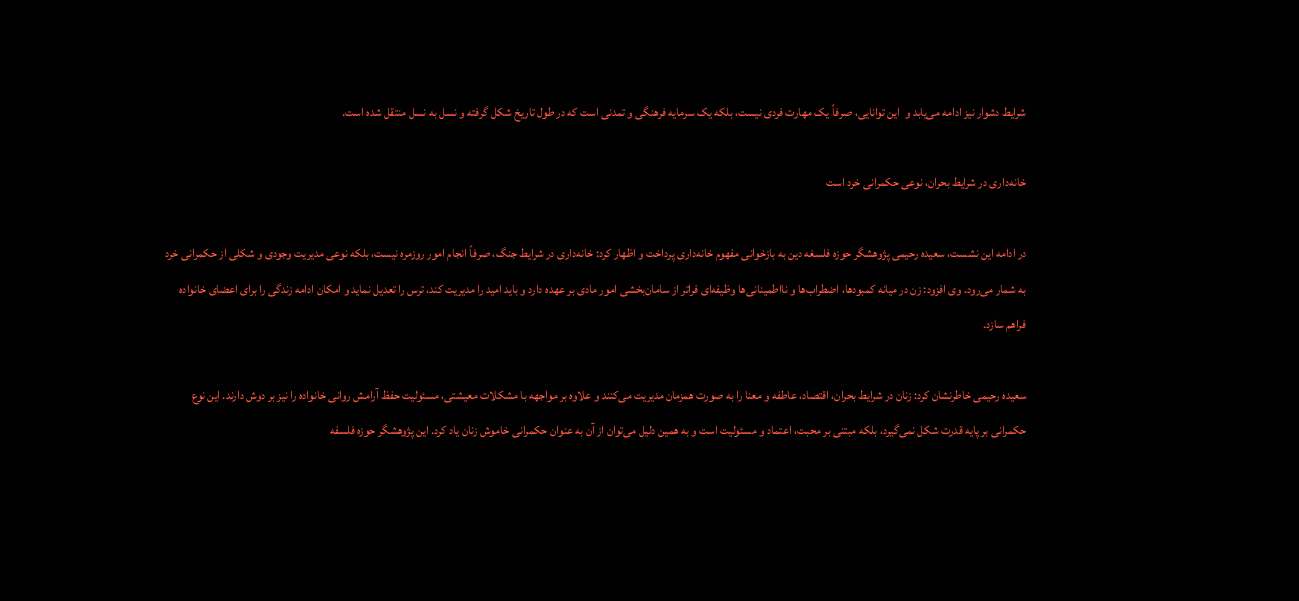شرایط دشوار نیز ادامه می‌یابد و  این توانایی، صرفاً یک مهارت فردی نیست، بلکه یک سرمایه فرهنگی و تمدنی است که در طول تاریخ شکل گرفته و نسل به نسل منتقل شده است.

خانه‌داری در شرایط بحران، نوعی حکمرانی خرد است

در ادامه این نشست، سعیده رحیمی پژوهشگر حوزه فلسغه دین به بازخوانی مفهوم خانه‌داری پرداخت و اظهار کرد: خانه‌داری در شرایط جنگ، صرفاً انجام امور روزمره نیست، بلکه نوعی مدیریت وجودی و شکلی از حکمرانی خرد به شمار می‌رود. وی افزود: زن در میانه کمبودها، اضطراب‌ها و نااطمینانی‌ها وظیفه‌ای فراتر از سامان‌بخشی امور مادی بر عهده دارد و باید امید را مدیریت کند، ترس را تعدیل نماید و امکان ادامه زندگی را برای اعضای خانواده فراهم سازد.

سعیده رحیمی خاطرنشان کرد: زنان در شرایط بحران، اقتصاد، عاطفه و معنا را به صورت همزمان مدیریت می‌کنند و علاوه بر مواجهه با مشکلات معیشتی، مسئولیت حفظ آرامش روانی خانواده را نیز بر دوش دارند. این نوع حکمرانی بر پایه قدرت شکل نمی‌گیرد، بلکه مبتنی بر محبت، اعتماد و مسئولیت است و به همین دلیل می‌توان از آن به عنوان حکمرانی خاموش زنان یاد کرد. این پژوهشگر حوزه فلسفه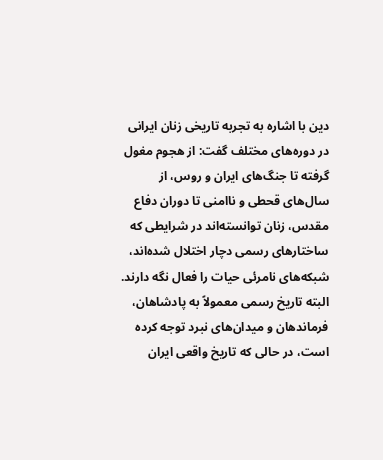دین با اشاره به تجربه تاریخی زنان ایرانی در دوره‌های مختلف گفت: از هجوم مغول گرفته تا جنگ‌های ایران و روس، از سال‌های قحطی و ناامنی تا دوران دفاع مقدس، زنان توانسته‌اند در شرایطی که ساختارهای رسمی دچار اختلال شده‌اند، شبکه‌های نامرئی حیات را فعال نگه دارند. البته تاریخ رسمی معمولاً به پادشاهان، فرماندهان و میدان‌های نبرد توجه کرده است، در حالی که تاریخ واقعی ایران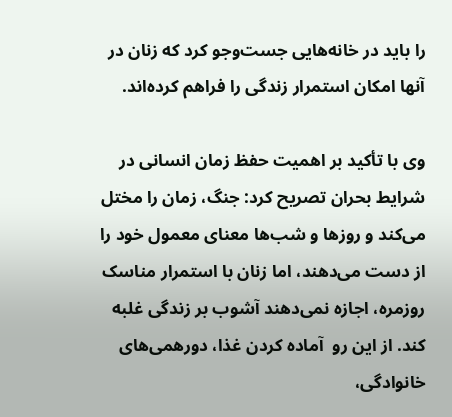را باید در خانه‌هایی جست‌وجو کرد که زنان در آنها امکان استمرار زندگی را فراهم کرده‌اند.

وی با تأکید بر اهمیت حفظ زمان انسانی در شرایط بحران تصریح کرد: جنگ، زمان را مختل می‌کند و روزها و شب‌ها معنای معمول خود را از دست می‌دهند، اما زنان با استمرار مناسک روزمره، اجازه نمی‌دهند آشوب بر زندگی غلبه کند. از این رو  آماده کردن غذا، دورهمی‌های خانوادگی،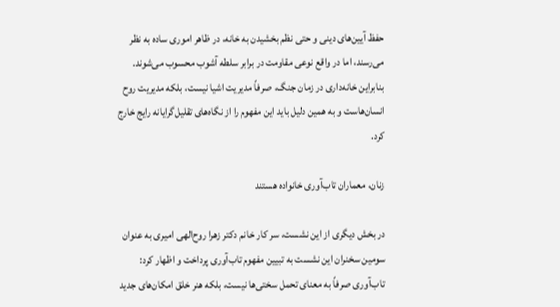حفظ آیین‌های دینی و حتی نظم بخشیدن به خانه، در ظاهر اموری ساده به نظر می‌رسند، اما در واقع نوعی مقاومت در برابر سلطه آشوب محسوب می‌شوند. بنابراین خانه‌داری در زمان جنگ، صرفاً مدیریت اشیا نیست، بلکه مدیریت روح انسان‌هاست و به همین دلیل باید این مفهوم را از نگاه‌های تقلیل‌گرایانه رایج خارج کرد.

زنان، معماران تاب‌آوری خانواده هستند

در بخش دیگری از این نشست، سر کار خانم دکتر زهرا روح‌الهی امیری به عنوان سومین سخنران این نشست به تبیین مفهوم تاب‌آوری پرداخت و اظهار کرد: تاب‌آوری صرفاً به معنای تحمل سختی‌ها نیست، بلکه هنر خلق امکان‌های جدید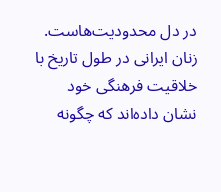در دل محدودیت‌هاست. زنان ایرانی در طول تاریخ با خلاقیت فرهنگی خود نشان داده‌اند که چگونه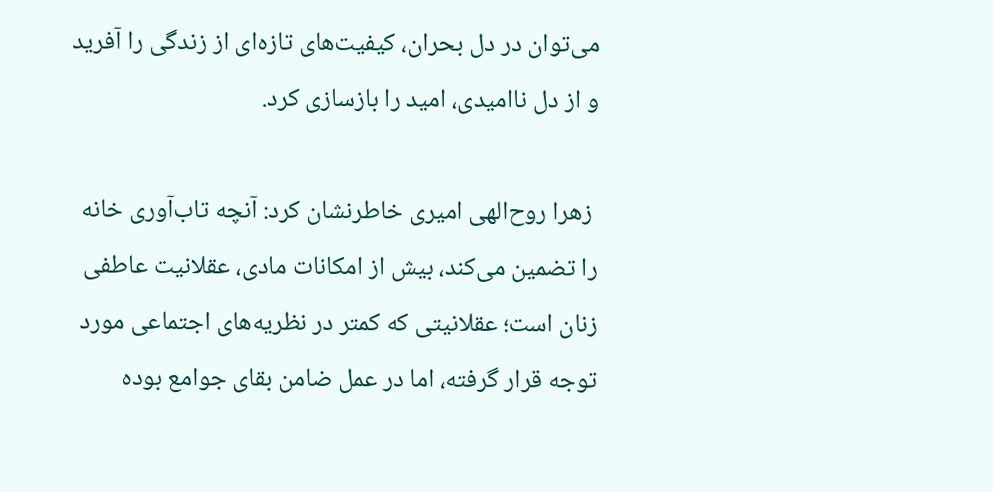می‌توان در دل بحران، کیفیت‌های تازه‌ای از زندگی را آفرید و از دل ناامیدی، امید را بازسازی کرد.

 زهرا روح‌الهی امیری خاطرنشان کرد: آنچه تاب‌آوری خانه را تضمین می‌کند، بیش از امکانات مادی، عقلانیت عاطفی زنان است؛ عقلانیتی که کمتر در نظریه‌های اجتماعی مورد توجه قرار گرفته، اما در عمل ضامن بقای جوامع بوده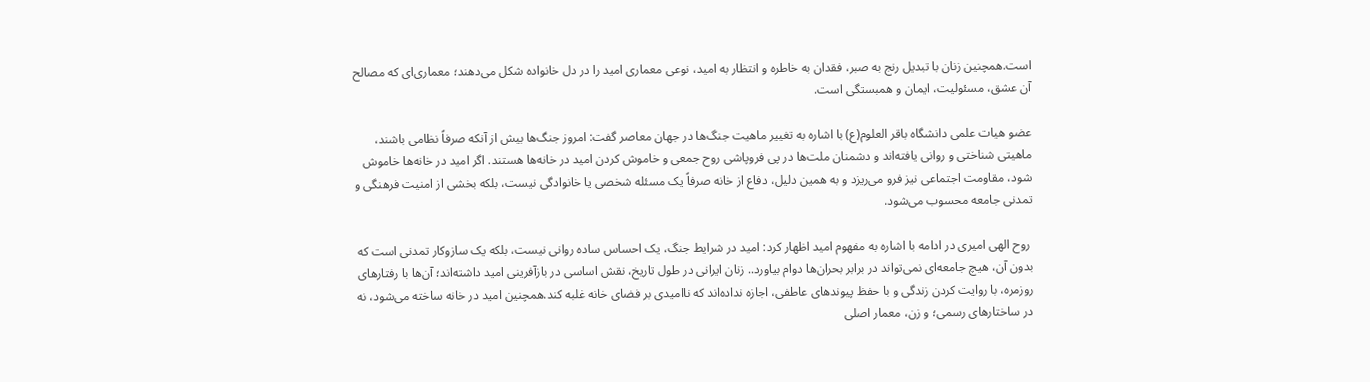است.همچنین زنان با تبدیل رنج به صبر، فقدان به خاطره و انتظار به امید، نوعی معماری امید را در دل خانواده شکل می‌دهند؛ معماری‌ای که مصالح آن عشق، مسئولیت، ایمان و همبستگی است.

عضو هیات علمی دانشگاه باقر العلوم(ع) با اشاره به تغییر ماهیت جنگ‌ها در جهان معاصر گفت: امروز جنگ‌ها بیش از آنکه صرفاً نظامی باشند، ماهیتی شناختی و روانی یافته‌اند و دشمنان ملت‌ها در پی فروپاشی روح جمعی و خاموش کردن امید در خانه‌ها هستند. اگر امید در خانه‌ها خاموش شود، مقاومت اجتماعی نیز فرو می‌ریزد و به همین دلیل، دفاع از خانه صرفاً یک مسئله شخصی یا خانوادگی نیست، بلکه بخشی از امنیت فرهنگی و تمدنی جامعه محسوب می‌شود.

 روح الهی امیری در ادامه با اشاره به مفهوم امید اظهار کرد: امید در شرایط جنگ، یک احساس ساده روانی نیست، بلکه یک سازوکار تمدنی است که بدون آن، هیچ جامعه‌ای نمی‌تواند در برابر بحران‌ها دوام بیاورد.. زنان ایرانی در طول تاریخ، نقش اساسی در بازآفرینی امید داشته‌اند؛ آن‌ها با رفتارهای روزمره، با روایت کردن زندگی و با حفظ پیوندهای عاطفی، اجازه نداده‌اند که ناامیدی بر فضای خانه غلبه کند.همچنین امید در خانه ساخته می‌شود، نه در ساختارهای رسمی؛ و زن، معمار اصلی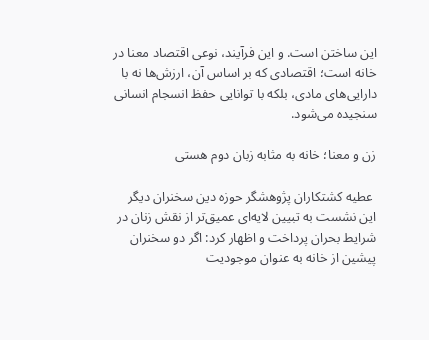این ساختن است. و این فرآیند، نوعی اقتصاد معنا در خانه است؛ اقتصادی که بر اساس آن، ارزش‌ها نه با دارایی‌های مادی، بلکه با توانایی حفظ انسجام انسانی سنجیده می‌شود.

زن و معنا؛ خانه به مثابه زبان دوم هستی

 عطیه کشتکاران پژوهشگر حوزه دین سخنران دیگر این نشست به تبیین لایه‌ای عمیق‌تر از نقش زنان در شرایط بحران پرداخت و اظهار کرد: اگر دو سخنران پیشین از خانه به عنوان موجودیت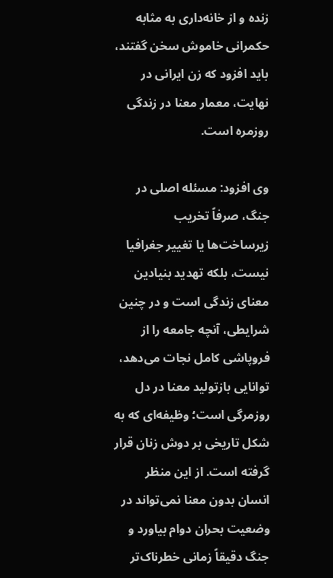زنده و از خانه‌داری به مثابه حکمرانی خاموش سخن گفتند، باید افزود که زن ایرانی در نهایت، معمار معنا در زندگی روزمره است.

وی افزود: مسئله اصلی در جنگ، صرفاً تخریب زیرساخت‌ها یا تغییر جغرافیا نیست، بلکه تهدید بنیادین معنای زندگی است و در چنین شرایطی، آنچه جامعه را از فروپاشی کامل نجات می‌دهد، توانایی بازتولید معنا در دل روزمرگی است؛ وظیفه‌ای که به شکل تاریخی بر دوش زنان قرار گرفته است. از این منظر  انسان بدون معنا نمی‌تواند در وضعیت بحران دوام بیاورد و جنگ دقیقاً زمانی خطرناک‌تر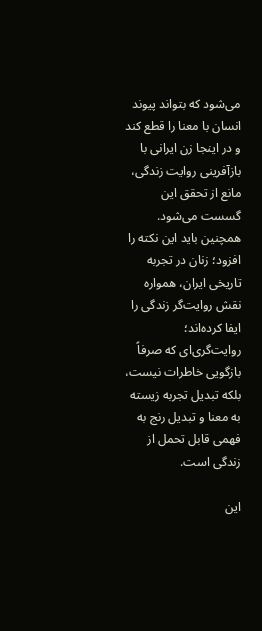می‌شود که بتواند پیوند انسان با معنا را قطع کند و در اینجا زن ایرانی با بازآفرینی روایت زندگی، مانع از تحقق این گسست می‌شود. همچنین باید این نکته را افزود؛ زنان در تجربه تاریخی ایران، همواره نقش روایت‌گر زندگی را ایفا کرده‌اند؛ روایت‌گری‌ای که صرفاً بازگویی خاطرات نیست، بلکه تبدیل تجربه زیسته به معنا و تبدیل رنج به فهمی قابل تحمل از زندگی است.

این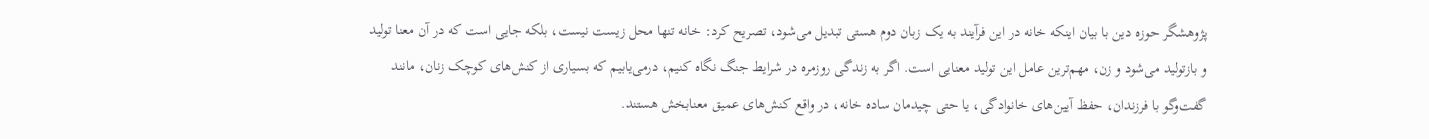پژوهشگر حوزه دین با بیان اینکه خانه در این فرآیند به یک زبان دوم هستی تبدیل می‌شود، تصریح کرد: خانه تنها محل زیست نیست، بلکه جایی است که در آن معنا تولید و بازتولید می‌شود و زن، مهم‌ترین عامل این تولید معنایی است. اگر به زندگی روزمره در شرایط جنگ نگاه کنیم، درمی‌یابیم که بسیاری از کنش‌های کوچک زنان، مانند گفت‌وگو با فرزندان، حفظ آیین‌های خانوادگی، یا حتی چیدمان ساده خانه، در واقع کنش‌های عمیق معنابخش هستند.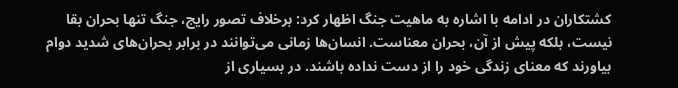کشتکاران در ادامه با اشاره به ماهیت جنگ اظهار کرد: برخلاف تصور رایج، جنگ تنها بحران بقا نیست، بلکه پیش از آن، بحران معناست. انسان‌ها زمانی می‌توانند در برابر بحران‌های شدید دوام بیاورند که معنای زندگی خود را از دست نداده باشند. در بسیاری از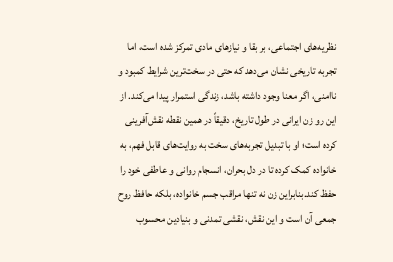نظریه‌های اجتماعی، بر بقا و نیازهای مادی تمرکز شده است، اما تجربه تاریخی نشان می‌دهد که حتی در سخت‌ترین شرایط کمبود و ناامنی، اگر معنا وجود داشته باشد، زندگی استمرار پیدا می‌کند. از این رو زن ایرانی در طول تاریخ، دقیقاً در همین نقطه نقش‌آفرینی کرده است؛ او با تبدیل تجربه‌های سخت به روایت‌های قابل فهم، به خانواده کمک کرده تا در دل بحران، انسجام روانی و عاطفی خود را حفظ کند.بنابراین زن نه تنها مراقب جسم خانواده، بلکه حافظ روح جمعی آن است و این نقش، نقشی تمدنی و بنیادین محسوب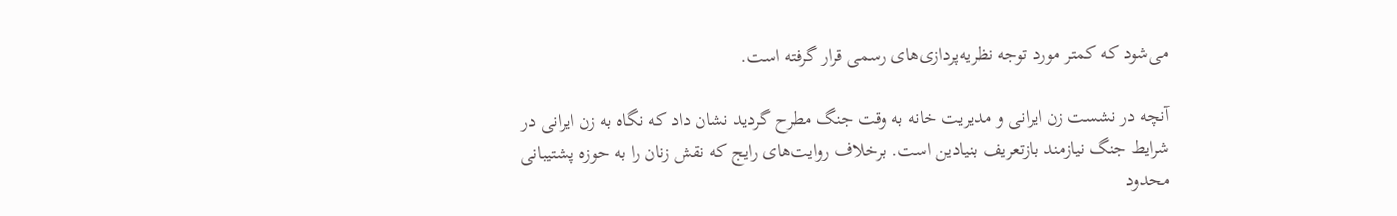می‌شود که کمتر مورد توجه نظریه‌پردازی‌های رسمی قرار گرفته است.

آنچه در نشست زن ایرانی و مدیریت خانه به وقت جنگ مطرح گردید نشان داد که نگاه به زن ایرانی در شرایط جنگ نیازمند بازتعریف بنیادین است. برخلاف روایت‌های رایج که نقش زنان را به حوزه پشتیبانی محدود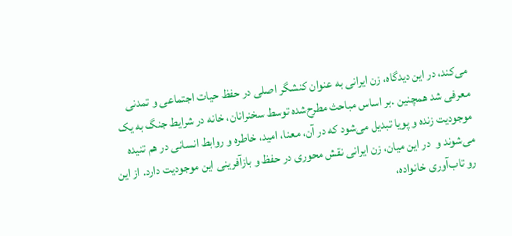می‌کند، در این دیدگاه، زن ایرانی به عنوان کنشگر اصلی در حفظ حیات اجتماعی و تمدنی معرفی شد همچنین .بر اساس مباحث مطرح‌شده توسط سخنرانان، خانه در شرایط جنگ به یک موجودیت زنده و پویا تبدیل می‌شود که در آن، معنا، امید، خاطره و روابط انسانی در هم تنیده می‌شوند و  در این میان، زن ایرانی نقش محوری در حفظ و بازآفرینی این موجودیت دارد. از این رو تاب‌آوری خانواده،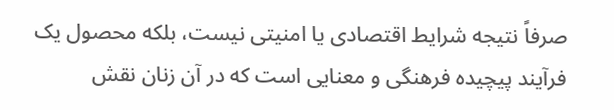صرفاً نتیجه شرایط اقتصادی یا امنیتی نیست، بلکه محصول یک فرآیند پیچیده فرهنگی و معنایی است که در آن زنان نقش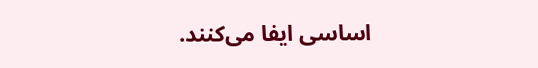اساسی ایفا می‌کنند.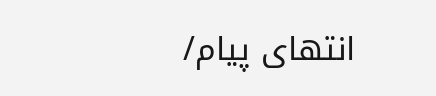انتهای پیام/